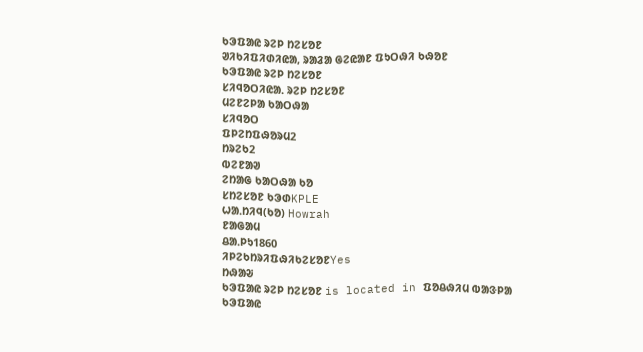ᱠᱳᱯᱟᱭ ᱨᱮᱞ ᱴᱮᱥᱚᱱ
ᱣᱤᱠᱤᱯᱤᱰᱤᱭᱟ, ᱨᱟᱲᱟ ᱜᱮᱭᱟᱱ ᱯᱩᱛᱷᱤ ᱠᱷᱚᱱ
ᱠᱳᱯᱟᱭ ᱨᱮᱞ ᱴᱮᱥᱚᱱ
ᱥᱤᱧᱚᱛᱤᱭᱟᱹ ᱨᱮᱞ ᱴᱮᱥᱚᱱ
ᱢᱮᱱᱮᱞᱟ ᱠᱟᱛᱷᱟ
ᱥᱤᱧᱚᱛ
ᱯᱞᱮᱴᱯᱷᱚᱨᱢ2
ᱴᱨᱮᱠ2
ᱵᱮᱱᱟᱣ
ᱮᱴᱟᱜ ᱠᱟᱛᱷᱟ ᱠᱚ
ᱥᱴᱮᱥᱚᱱ ᱠᱳᱰKPLE
ᱦᱟᱹᱴᱤᱧ(ᱠᱚ) Howrah
ᱱᱟᱜᱟᱢ
ᱪᱟᱹᱞᱩ1860
ᱤᱞᱮᱠᱴᱨᱤᱯᱷᱤᱠᱮᱥᱚᱱYes
ᱴᱷᱟᱶ
ᱠᱳᱯᱟᱭ ᱨᱮᱞ ᱴᱮᱥᱚᱱ is located in ᱯᱚᱪᱷᱤᱢ ᱵᱟᱝᱞᱟ
ᱠᱳᱯᱟᱭ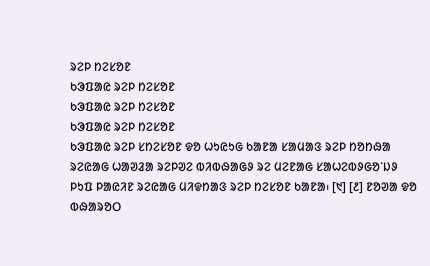ᱨᱮᱞ ᱴᱮᱥᱚᱱ
ᱠᱳᱯᱟᱭ ᱨᱮᱞ ᱴᱮᱥᱚᱱ
ᱠᱳᱯᱟᱭ ᱨᱮᱞ ᱴᱮᱥᱚᱱ
ᱠᱳᱯᱟᱭ ᱨᱮᱞ ᱴᱮᱥᱚᱱ
ᱠᱳᱯᱟᱭ ᱨᱮᱞ ᱥᱴᱮᱥᱚᱱ ᱫᱚ ᱦᱩᱭᱩᱜ ᱠᱟᱱᱟ ᱥᱟᱢᱟᱝ ᱨᱮᱞ ᱴᱚᱴᱷᱟ ᱨᱮᱭᱟᱜ ᱦᱟᱣᱲᱟ ᱨᱮᱞᱣᱮ ᱵᱤᱵᱷᱟᱜᱽ ᱨᱮ ᱢᱮᱱᱟᱜ ᱥᱟᱦᱮᱵᱽᱜᱚᱸᱡᱽ ᱞᱩᱯ ᱞᱟᱭᱤᱱ ᱨᱮᱭᱟᱜ ᱢᱤᱫᱴᱟᱝ ᱨᱮᱞ ᱴᱮᱥᱚᱱ ᱠᱟᱱᱟ᱾ [᱑] [᱒] ᱱᱚᱣᱟ ᱫᱚ ᱵᱷᱟᱨᱚᱛ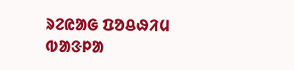ᱨᱮᱭᱟᱜ ᱯᱚᱪᱷᱤᱢ ᱵᱟᱝᱞᱟ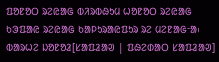ᱯᱚᱱᱚᱛ ᱨᱮᱭᱟᱜ ᱵᱤᱨᱵᱷᱩᱢ ᱦᱚᱱᱚᱛ ᱨᱮᱭᱟᱜ ᱠᱳᱯᱟᱭ ᱨᱮᱭᱟᱜ ᱠᱟᱞᱩᱨᱟᱭᱯᱩᱨ ᱨᱮ ᱢᱮᱱᱟᱜᱼᱟ᱾
ᱵᱟᱨᱦᱮ ᱡᱚᱱᱚᱲ[ᱥᱟᱯᱲᱟᱣ | ᱯᱷᱮᱰᱟᱛ ᱥᱟᱯᱲᱟᱣ]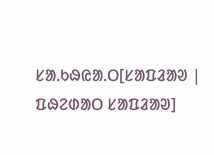ᱥᱟᱹᱠᱷᱭᱟᱹᱛ[ᱥᱟᱯᱲᱟᱣ | ᱯᱷᱮᱰᱟᱛ ᱥᱟᱯᱲᱟᱣ]